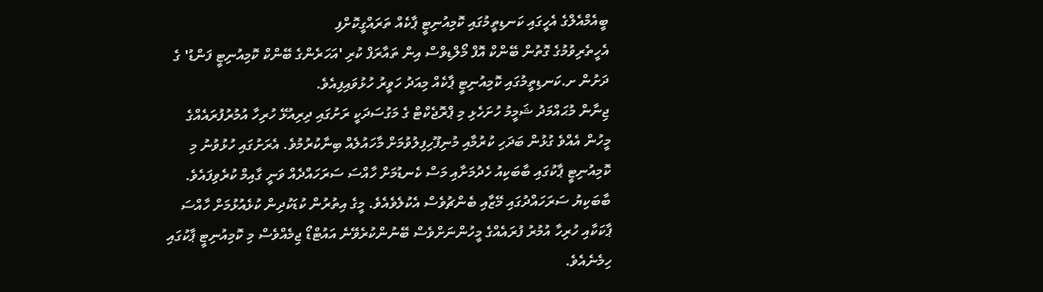ބީއެމްއެލްގެ އެހީގައި ކަނޑިތީމުގައި ކޮމިއުނިޓީ ޕާކެއް ތަރައްގީކޮށްފި
އެހީތެރިވުމުގެ ގޮތުން ބޭންކް އޮފް މޯލްޑިވްސް އިން ތައާރަފް ކުރި 'އަހަރެންގެ ބޭންކް ކޮމިއުނިޓީ ފަންޑު' ގެ ދަށުން ށ.ކަނޑިތީމުގައި ކޮމިއުނިޓީ ޕާކެއް މިއަދު ހަވީރު ހުޅުވައިފިއެވެ.
ޖިނާން މުޙައްމަދު ޝަމީމު ހުށަހެޅި މި ޕްރޮޖެކްޓް ގެ މަގުސަދަކީ ރަށުގައި ދިރިއުޅޭ ހުރިހާ އުމުރުފުރައެއްގެ މީހުން އެއްވެ ގުޅުން ބަދަހި ކުރުމާއި މުނިފޫހިފިލުވުމަށް މާހައުލެއް ބިނާކުރުމުވެ. އެރަށުގައި ހުޅުވުނު މި ކޮމިއުނިޓީ ޕާކުގައި ބާބަކިއު ހެދުމަށާއި މަސް ކެނޑުމަށް ހާއްސަ ސަރަހައްދެއް ވަނީ ގާއިމް ކުރެވިފައެވެ. ބާބަކިޔު ސަރަހައްދުގައި މޭޒާއި ބެންޗުވެސް އެކުލެވެއެވެ. މީގެ އިތުރުން ކުޑަކުދިން ކުޅެއުޅުމަށް ހާއްސަ ޕާކަކާއި ހުރިހާ އުމުރު ފުރައެއްގެ މީހުންނަށްވެސް ބޭނުންކުރެވޭނެ އައުޓްޑޯ ޖިމެއްވެސް މި ކޮމިއުނިޓީ ޕާކުގައި ހިމެނެއެވެ.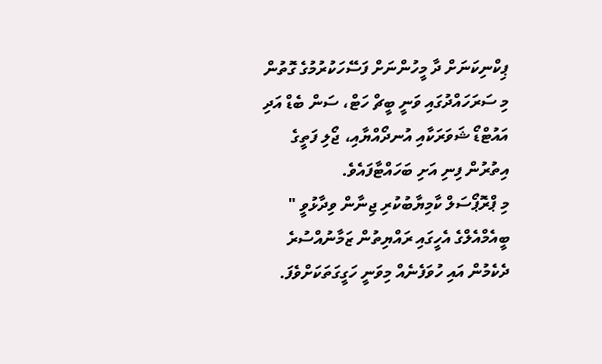ޕިކްނިކަނަށް ދާ މީހުންނަށް ފަސޭހަކުރުމުގެ ގޮތުން މި ސަރަހައްދުގައި ވަނީ ބީޗް ހަޓް، ސަން ބެޑް އަދި އައުޓްޑޯ ޝަވަރަކާއި އުނދޯއްޔާއި، ޖޯލި ފަތީގެ އިތުރުން ފިނި އަށި ބަހައްޓާފައެވެ.
މި ޕްރޮޕޯސަލް ކާމިޔާބުކުރި ޖިނާން ވިދާޅުވީ " ބީއެމްއެލްގެ އެހީގައި ރައްޔިތުން ޒަމާނުއްސުރެ ދެކެމުން އައި ހުވަފެނެއް މިވަނީ ހަގީގަތަކަށްވެފަ.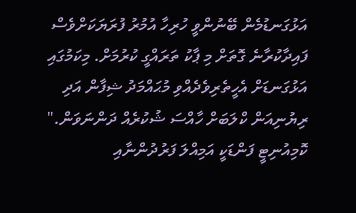އަޅުގަނޑުމެން ބޭނުންވީ ހުރިހާ އުމުރު ފުރަޔަކަށްވެސް ފައިދާކުރާނެ ގޮތަށް މި ޕާކު ތަރައްގީ ކުރުމަށް. މިކަމުގައި އަޅުގަނޑަށް އެހީތެރިވެދެއްވި މުޙައްމަދު ޝިފާން އަދި ރިޔުނިއަން ކްލަބަށް ހާއްސަ ޝުކުރެއް ދަންނަވަން."
ކޮމިއުނިޓީ ފަންޑަކީ އަމިއްލަ ފަރުދުންނާއި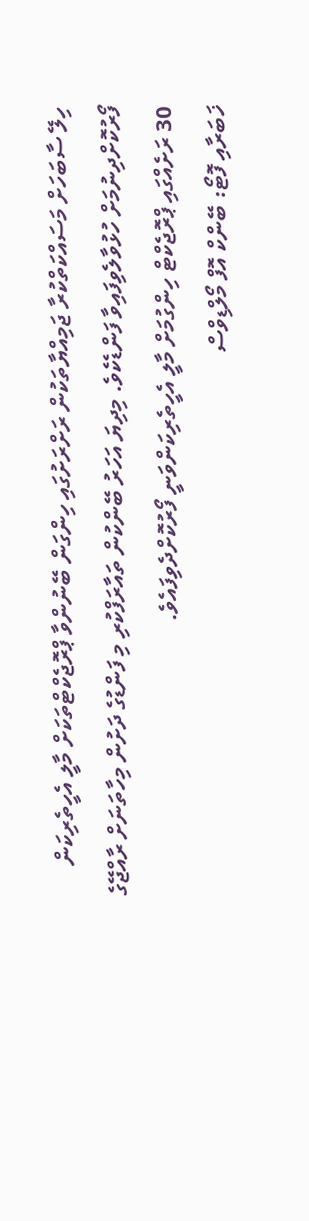ހިލޭ ސާބަހަށް މަސައްކަތްކުރާ ޖަމިއްޔާތަކުން ރަށްރަށުގައި ހިންގަން ބޭނުންވާ ޕްރޮޖެކްޓްތަކަށް މާލީ އެހީތެރިކަން ފޯރުކޮށްދިނުމަށް ހުޅުވާލެވިފައިވާ ފަންޑެކެވެ. މިދިޔަ އަހަރު ބޭންކުން ތައާރަފްކުރި މި ފަންޑުގެ ދަށުން މިހާތަނަށް ރާއްޖޭގެ 30 ރަށެއްގައި ޕްރޮޖެކްޓް ހިންގުމަށް މާލީ އެހީތެރިކަންވަނީ ފޯރުކޮށްދެވިފައެވެ.
ޚަބަރާއި ފޮޓޯ: ބޭންކް އޮފް މޯލްޑިވްސް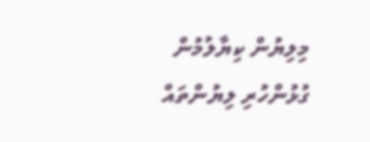މިލިޔުން ކިޔާލުމުން
ގުޅުންހުރި ލިޔުންތައް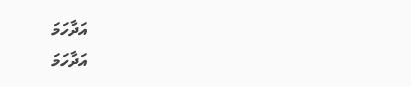އަދާހަމަ
އަދާހަމަ